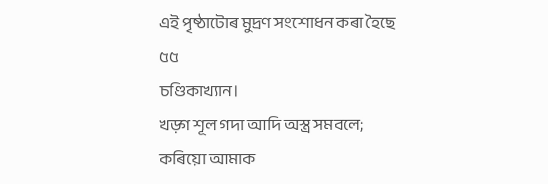এই পৃষ্ঠাটোৰ মুদ্ৰণ সংশোধন কৰা হৈছে
৫৫
চণ্ডিকাখ্যান।
খড়্গ শূল গদা আদি অস্ত্ৰ সমবলে;
কৰিয়ো আমাক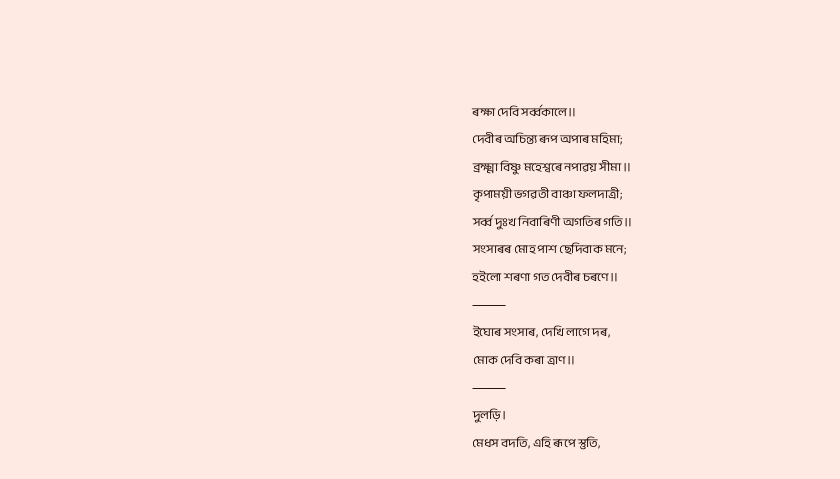ৰক্ষা দেবি সৰ্ব্বকালে॥
দেবীৰ অচিন্ত্য ৰূপ অপাৰ মহিমা;
ব্ৰক্ষ্মা বিষ্ণু মহেশ্বৰে নপাৱয় সীমা॥
কৃপাময়ী ভগৱতী বাঞ্চা ফলদাত্ৰী;
সৰ্ব্ব দুঃখ নিবাৰিণী অগতিৰ গতি॥
সংসাৰৰ মোহ পাশ ছেদিবাক মনে;
হইলো শৰণা গত দেবীৰ চৰণে॥
⸻
ইঘোৰ সংসাৰ, দেখি লাগে দৰ,
মোক দেবি কৰা ত্ৰাণ॥
⸻
দুলড়ি।
মেধস বদতি, এহি ৰূপে স্তুতি,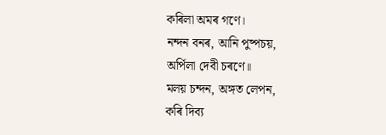কৰিলা অমৰ গণে।
নন্দন বনৰ, আনি পুষ্পচয়,
অৰ্পিলা দেবী চৰণে॥
মলয় চন্দন, অঙ্গত লেপন,
কৰি দিব্য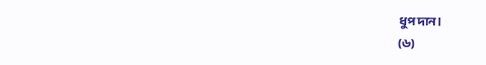ধুপ দান।
(৬)